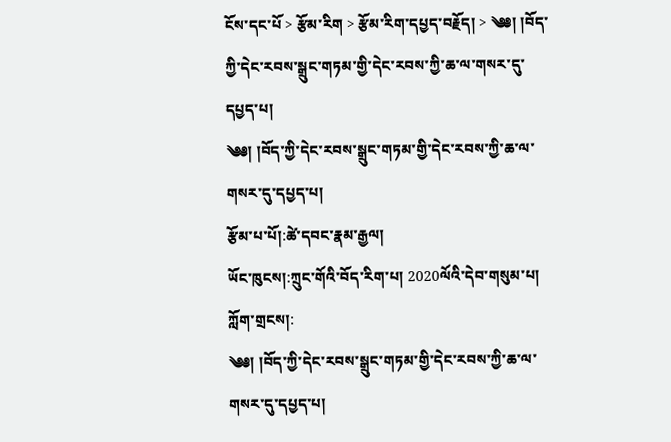ངོས་དང་པོ > རྩོམ་རིག > རྩོམ་རིག་དཔྱད་བརྗོད། > ༄༅། །བོད་ཀྱི་དེང་རབས་སྒྲུང་གཏམ་གྱི་དེང་རབས་ཀྱི་ཆ་ལ་གསར་དུ་དཔྱད་པ།
༄༅། །བོད་ཀྱི་དེང་རབས་སྒྲུང་གཏམ་གྱི་དེང་རབས་ཀྱི་ཆ་ལ་གསར་དུ་དཔྱད་པ།
རྩོམ་པ་པོ།:ཚེ་དབང་རྣམ་རྒྱལ།
ཡོང་ཁུངས།:ཀྲུང་གོའི་བོད་རིག་པ། 2020ལོའི་དེབ་གསུམ་པ།
ཀློག་གྲངས།:
༄༅། །བོད་ཀྱི་དེང་རབས་སྒྲུང་གཏམ་གྱི་དེང་རབས་ཀྱི་ཆ་ལ་གསར་དུ་དཔྱད་པ།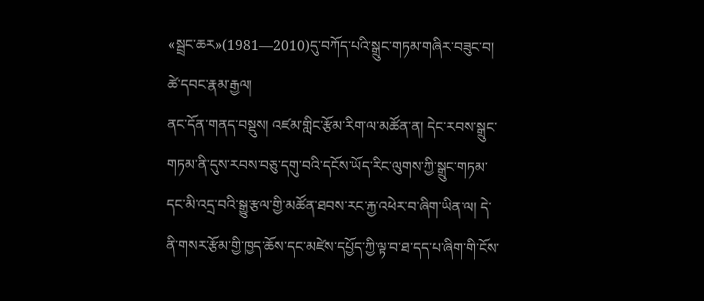«སྦྲང་ཆར»(1981—2010)དུ་བཀོད་པའི་སྒྲུང་གཏམ་གཞིར་བཟུང་བ།
ཚེ་དབང་རྣམ་རྒྱལ།
ནང་དོན་གནད་བསྡུས། འཛམ་གླིང་རྩོམ་རིག་ལ་མཚོན་ན། དེང་རབས་སྒྲུང་གཏམ་ནི་དུས་རབས་བཅུ་དགུ་བའི་དངོས་ཡོད་རིང་ལུགས་ཀྱི་སྒྲུང་གཏམ་དང་མི་འདྲ་བའི་སྒྱུ་རྩལ་གྱི་མཚོན་ཐབས་རང་རྐྱ་འཕེར་བ་ཞིག་ཡིན་ལ། དེ་ནི་གསར་རྩོམ་གྱི་ཁྱད་ཆོས་དང་མཛེས་དཔྱོད་ཀྱི་ལྟ་བ་ཐ་དད་པ་ཞིག་གི་ངོས་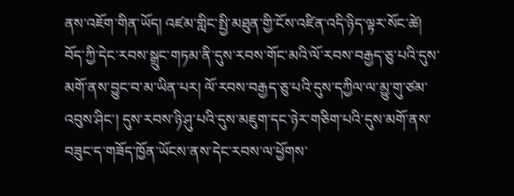ནས་འཇོག་གིན་ཡོད། འཛམ་གླིང་སྤྱི་མཐུན་གྱི་ངོས་འཛིན་འདི་ཉིད་ལྟར་སོང་ཚེ། བོད་ཀྱི་དེང་རབས་སྒྲུང་གཏམ་ནི་དུས་རབས་གོང་མའི་ལོ་རབས་བརྒྱད་ཅུ་པའི་དུས་མགོ་ནས་བྱུང་བ་མ་ཡིན་པར། ལོ་རབས་བརྒྱད་ཅུ་པའི་དུས་དཀྱིལ་ལ་མྱུ་གུ་ཙམ་འབུས་ཤིང་། དུས་རབས་ཉི་ཤུ་པའི་དུས་མཇུག་དང་ཉེར་གཅིག་པའི་དུས་མགོ་ནས་བཟུང་ད་གཟོད་ཁྱོན་ཡོངས་ནས་དེང་རབས་ལ་ཕྱོགས་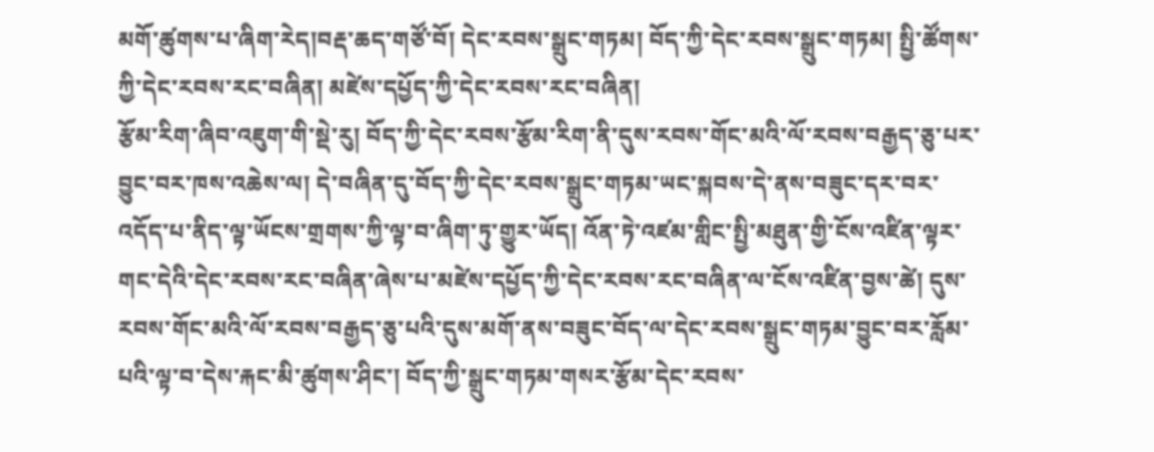མགོ་ཚུགས་པ་ཞིག་རེད།བརྡ་ཆད་གཙོ་བོ། དེང་རབས་སྒྲུང་གཏམ། བོད་ཀྱི་དེང་རབས་སྒྲུང་གཏམ། སྤྱི་ཚོགས་ཀྱི་དེང་རབས་རང་བཞིན། མཛེས་དཔྱོད་ཀྱི་དེང་རབས་རང་བཞིན།
རྩོམ་རིག་ཞིབ་འཇུག་གི་སྡེ་རུ། བོད་ཀྱི་དེང་རབས་རྩོམ་རིག་ནི་དུས་རབས་གོང་མའི་ལོ་རབས་བརྒྱད་ཅུ་པར་བྱུང་བར་ཁས་འཆེས་ལ། དེ་བཞིན་དུ་བོད་ཀྱི་དེང་རབས་སྒྲུང་གཏམ་ཡང་སྐབས་དེ་ནས་བཟུང་དར་བར་འདོད་པ་ནིད་ལྟ་ཡོངས་གྲགས་ཀྱི་ལྟ་བ་ཞིག་ཏུ་གྱུར་ཡོད། འོན་ཏེ་འཛམ་གླིང་སྤྱི་མཐུན་གྱི་ངོས་འཛིན་ལྟར་གང་དེའི་དེང་རབས་རང་བཞིན་ཞེས་པ་མཛེས་དཔྱོད་ཀྱི་དེང་རབས་རང་བཞིན་ལ་ངོས་འཛིན་བྱས་ཚེ། དུས་རབས་གོང་མའི་ལོ་རབས་བརྒྱད་ཅུ་པའི་དུས་མགོ་ནས་བཟུང་བོད་ལ་དེང་རབས་སྒྲུང་གཏམ་བྱུང་བར་རློམ་པའི་ལྟ་བ་དེས་རྐང་མི་ཚུགས་ཤིང་། བོད་ཀྱི་སྒྲུང་གཏམ་གསར་རྩོམ་དེང་རབས་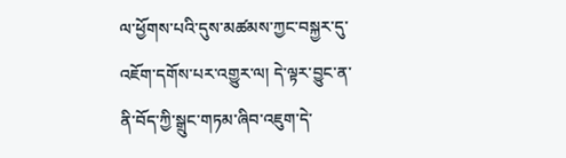ལ་ཕྱོགས་པའི་དུས་མཚམས་ཀྱང་བསྐྱར་དུ་འཇོག་དགོས་པར་འགྱུར་ལ། དེ་ལྟར་བྱུང་ན་ནི་བོད་ཀྱི་སྒྲུང་གཏམ་ཞིབ་འཇུག་དེ་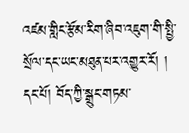འཛམ་གླིང་རྩོམ་རིག་ཞིབ་འཇུག་གི་སྤྱི་སྲོལ་དང་ཡང་མཐུན་པར་འགྱུར་རོ། །
དང་པོ། བོད་ཀྱི་སྒྲུང་གཏམ་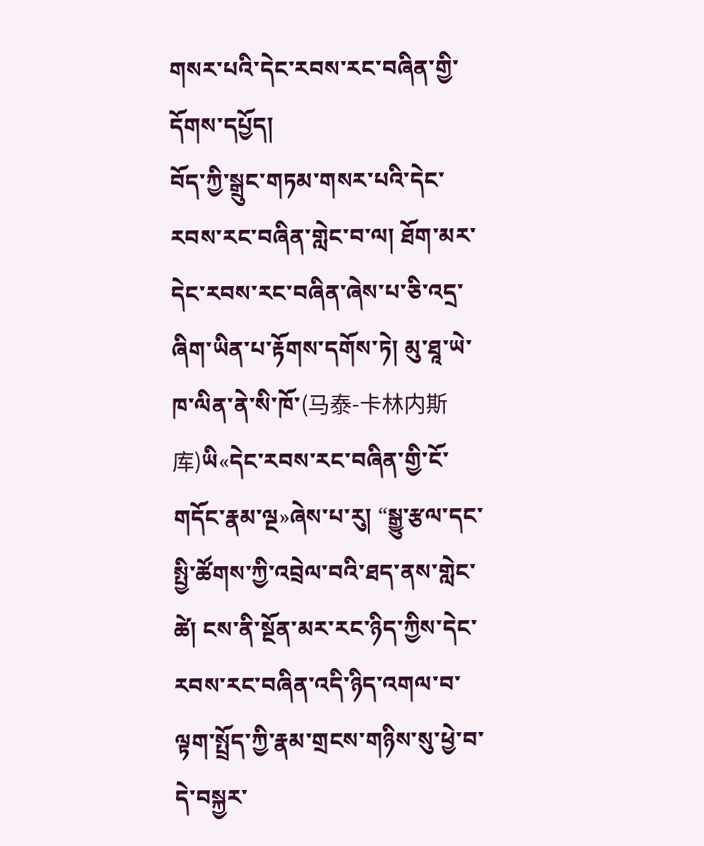གསར་པའི་དེང་རབས་རང་བཞིན་གྱི་དོགས་དཔྱོད།
བོད་ཀྱི་སྒྲུང་གཏམ་གསར་པའི་དེང་རབས་རང་བཞིན་གླེང་བ་ལ། ཐོག་མར་དེང་རབས་རང་བཞིན་ཞེས་པ་ཅི་འདྲ་ཞིག་ཡིན་པ་རྟོགས་དགོས་ཏེ། མུ་ཐཱ་ཡེ་ཁ་ལིན་ནེ་སི་ཁོ་(马泰-卡林内斯库)ཡི«དེང་རབས་རང་བཞིན་གྱི་ངོ་གདོང་རྣམ་ལྔ»ཞེས་པ་རུ། “སྒྱུ་རྩལ་དང་སྤྱི་ཚོགས་ཀྱི་འབྲེལ་བའི་ཐད་ནས་གླེང་ཚེ། ངས་ནི་སྔོན་མར་རང་ཉིད་ཀྱིས་དེང་རབས་རང་བཞིན་འདི་ཉིད་འགལ་བ་ལྟག་སྤྲོད་ཀྱི་རྣམ་གྲངས་གཉིས་སུ་ཕྱེ་བ་དེ་བསྐྱར་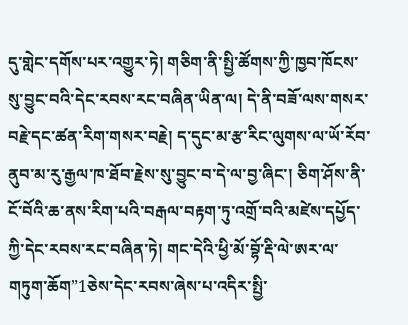དུ་གླེང་དགོས་པར་འགྱུར་ཏེ། གཅིག་ནི་སྤྱི་ཚོགས་ཀྱི་ཁྱབ་ཁོངས་སུ་བྱུང་བའི་དེང་རབས་རང་བཞིན་ཡིན་ལ། དེ་ནི་བཟོ་ལས་གསར་བརྗེ་དང་ཚན་རིག་གསར་བརྗེ། ད་དུང་མ་རྩ་རིང་ལུགས་ལ་ཡོ་རོབ་ནུབ་མ་རུ་རྒྱལ་ཁ་ཐོབ་རྗེས་སུ་བྱུང་བ་དེ་ལ་བྱ་ཞིང་། ཅིག་ཤོས་ནི་ངོ་བོའི་ཆ་ནས་རིག་པའི་བརྒལ་བརྟག་ཏུ་འགྲོ་བའི་མཛེས་དཔྱོད་ཀྱི་དེང་རབས་རང་བཞིན་ཏེ། གང་དེའི་ཕྱི་མོ་བྷོ་རྡི་ལེ་ཨར་ལ་གཏུག་ཆོག”1ཅེས་དེང་རབས་ཞེས་པ་འདིར་སྤྱི་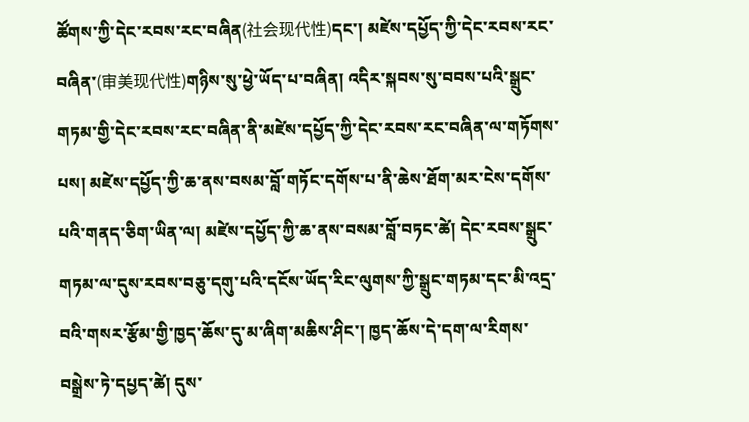ཚོགས་ཀྱི་དེང་རབས་རང་བཞིན(社会现代性)དང་། མཛེས་དཔྱོད་ཀྱི་དེང་རབས་རང་བཞིན་(审美现代性)གཉིས་སུ་ཕྱེ་ཡོད་པ་བཞིན། འདིར་སྐབས་སུ་བབས་པའི་སྒྲུང་གཏམ་གྱི་དེང་རབས་རང་བཞིན་ནི་མཛེས་དཔྱོད་ཀྱི་དེང་རབས་རང་བཞིན་ལ་གཏོགས་པས། མཛེས་དཔྱོད་ཀྱི་ཆ་ནས་བསམ་བློ་གཏོང་དགོས་པ་ནི་ཆེས་ཐོག་མར་ངེས་དགོས་པའི་གནད་ཅིག་ཡིན་ལ། མཛེས་དཔྱོད་ཀྱི་ཆ་ནས་བསམ་བློ་བཏང་ཚེ། དེང་རབས་སྒྲུང་གཏམ་ལ་དུས་རབས་བཅུ་དགུ་པའི་དངོས་ཡོད་རིང་ལུགས་ཀྱི་སྒྲུང་གཏམ་དང་མི་འདྲ་བའི་གསར་རྩོམ་གྱི་ཁྱད་ཆོས་དུ་མ་ཞིག་མཆིས་ཤིང་། ཁྱད་ཆོས་དེ་དག་ལ་རིགས་བསྒྲེས་ཏེ་དཔྱད་ཚེ། དུས་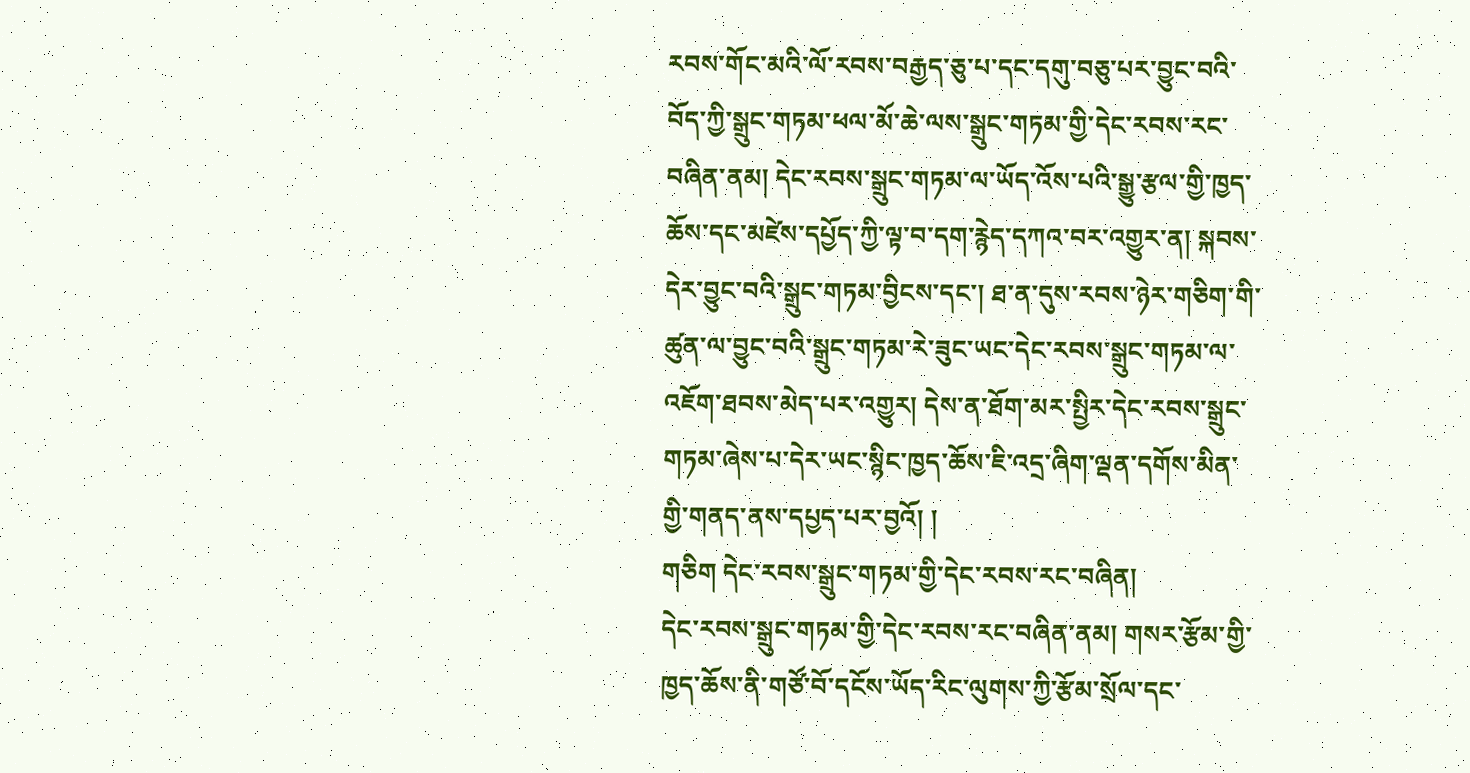རབས་གོང་མའི་ལོ་རབས་བརྒྱད་ཅུ་པ་དང་དགུ་བཅུ་པར་བྱུང་བའི་བོད་ཀྱི་སྒྲུང་གཏམ་ཕལ་མོ་ཆེ་ལས་སྒྲུང་གཏམ་གྱི་དེང་རབས་རང་བཞིན་ནམ། དེང་རབས་སྒྲུང་གཏམ་ལ་ཡོད་འོས་པའི་སྒྱུ་རྩལ་གྱི་ཁྱད་ཆོས་དང་མཛེས་དཔྱོད་ཀྱི་ལྟ་བ་དག་རྙེད་དཀའ་བར་འགྱུར་ན། སྐབས་དེར་བྱུང་བའི་སྒྲུང་གཏམ་བྱིངས་དང་། ཐ་ན་དུས་རབས་ཉེར་གཅིག་གི་ཚུན་ལ་བྱུང་བའི་སྒྲུང་གཏམ་རེ་ཟུང་ཡང་དེང་རབས་སྒྲུང་གཏམ་ལ་འཇོག་ཐབས་མེད་པར་འགྱུར། དེས་ན་ཐོག་མར་སྤྱིར་དེང་རབས་སྒྲུང་གཏམ་ཞེས་པ་དེར་ཡང་སྙིང་ཁྱད་ཆོས་ཇི་འདྲ་ཞིག་ལྡན་དགོས་མིན་གྱི་གནད་ནས་དཔྱད་པར་བྱའོ། །
གཅིག དེང་རབས་སྒྲུང་གཏམ་གྱི་དེང་རབས་རང་བཞིན།
དེང་རབས་སྒྲུང་གཏམ་གྱི་དེང་རབས་རང་བཞིན་ནམ། གསར་རྩོམ་གྱི་ཁྱད་ཆོས་ནི་གཙོ་བོ་དངོས་ཡོད་རིང་ལུགས་ཀྱི་རྩོམ་སྲོལ་དང་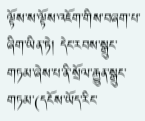ལྟོས་ས་ལྟོས་འཇོག་གིས་བཞག་པ་ཞིག་ཡིན་ཏེ། དེང་རབས་སྒྲུང་གཏམ་ཞེས་པ་ནི་སྲོལ་རྒྱུན་སྒྲུང་གཏམ་(དངོས་ཡོད་རིང་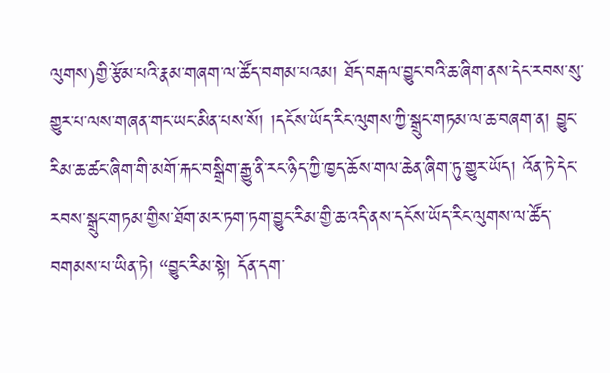ལུགས)གྱི་རྩོམ་པའི་རྣམ་གཞག་ལ་ཚོད་བགམ་པའམ། ཐོད་བརྒལ་བྱུང་བའི་ཆ་ཞིག་ནས་དེང་རབས་སུ་གྱུར་པ་ལས་གཞན་གང་ཡང་མིན་པས་སོ། །དངོས་ཡོད་རིང་ལུགས་ཀྱི་སྒྲུང་གཏམ་ལ་ཆ་བཞག་ན། བྱུང་རིམ་ཆ་ཚང་ཞིག་གི་མགོ་རྐང་བསྒྲིག་རྒྱུ་ནི་རང་ཉིད་ཀྱི་ཁྱད་ཆོས་གལ་ཆེན་ཞིག་ཏུ་གྱུར་ཡོད། འོན་ཏེ་དེང་རབས་སྒྲུང་གཏམ་གྱིས་ཐོག་མར་ཏག་ཏག་བྱུང་རིམ་གྱི་ཆ་འདི་ནས་དངོས་ཡོད་རིང་ལུགས་ལ་ཚོད་བགམས་པ་ཡིན་ཏེ། “བྱུང་རིམ་སྟེ། དོན་དག་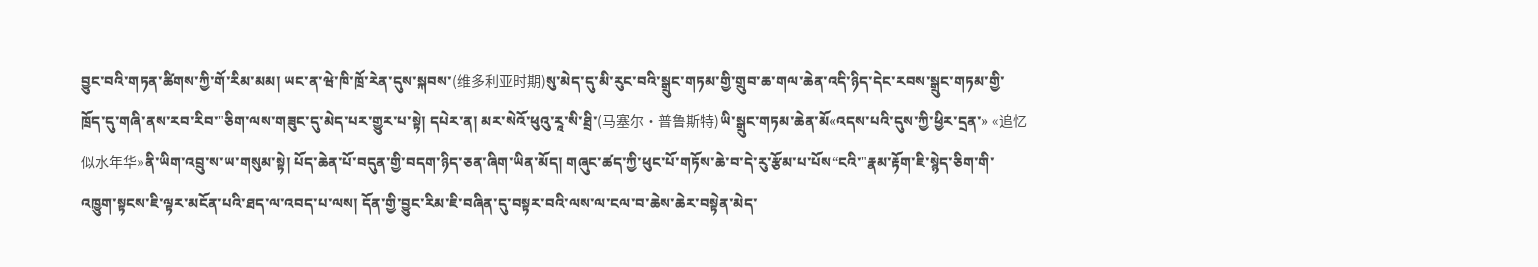བྱུང་བའི་གཏན་ཚིགས་ཀྱི་གོ་རིམ་མམ། ཡང་ན་ཝེ་ཁི་ཁྲོ་རེན་དུས་སྐབས་(维多利亚时期)སུ་མེད་དུ་མི་རུང་བའི་སྒྲུང་གཏམ་གྱི་གྲུབ་ཆ་གལ་ཆེན་འདི་ཉིད་དེང་རབས་སྒྲུང་གཏམ་གྱི་ཁྲོད་དུ་གཞི་ནས་རབ་རིབ་"ཅིག་ལས་གཟུང་དུ་མེད་པར་གྱུར་པ་སྟེ། དཔེར་ན། མར་སེའོ་ཕུའུ་རཱ་སི་ཐྲི་(马塞尔·普鲁斯特)ཡི་སྒྲུང་གཏམ་ཆེན་མོ«འདས་པའི་དུས་ཀྱི་ཕྱིར་དྲན་» «追忆似水年华»ནི་ཡིག་འབྲུ་ས་ཡ་གསུམ་སྟེ། པོད་ཆེན་པོ་བདུན་གྱི་བདག་ཉིད་ཅན་ཞིག་ཡིན་མོད། གཞུང་ཚད་ཀྱི་ཕུང་པོ་གཏོས་ཆེ་བ་དེ་རུ་རྩོམ་པ་པོས“ངའི་"རྣམ་རྟོག་ཇི་སྙེད་ཅིག་གི་འཁྱུག་སྟངས་ཇི་ལྟར་མངོན་པའི་ཐད་ལ་འབད་པ་ལས། དོན་གྱི་བྱུང་རིམ་ཇི་བཞིན་དུ་བསྟར་བའི་ལས་ལ་ངལ་བ་ཆེས་ཆེར་བསྟེན་མེད་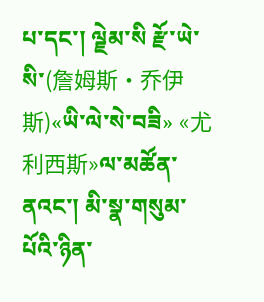པ་དང་། ལྗེམ་སི རྫོ་ཡེ་སི་(詹姆斯·乔伊斯)«ཡི་ལེ་སེ་བཟི» «尤利西斯»ལ་མཚོན་ནའང་། མི་སྣ་གསུམ་པོའི་ཉིན་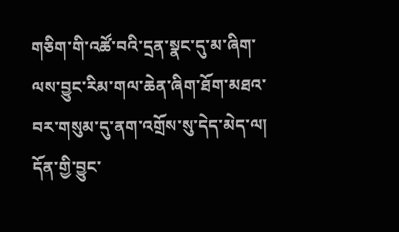གཅིག་གི་འཚོ་བའི་དྲན་སྣང་དུ་མ་ཞིག་ལས་བྱུང་རིམ་གལ་ཆེན་ཞིག་ཐོག་མཐའ་བར་གསུམ་དུ་ནག་འགྲོས་སུ་དེད་མེད་ལ། དོན་གྱི་བྱུང་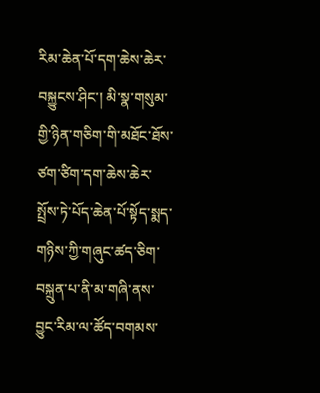རིམ་ཆེན་པོ་དག་ཆེས་ཆེར་བསྐྱུངས་ཤིང་། མི་སྣ་གསུམ་གྱི་ཉིན་གཅིག་གི་མཐོང་ཐོས་ཙག་ཙིག་དག་ཆེས་ཆེར་སྤྲོས་ཏེ་པོད་ཆེན་པོ་སྟོད་སྨད་གཉིས་ཀྱི་གཞུང་ཚད་ཅིག་བསྐྲུན་པ་ནི་མ་གཞི་ནས་བྱུང་རིམ་ལ་ཚོད་བགམས་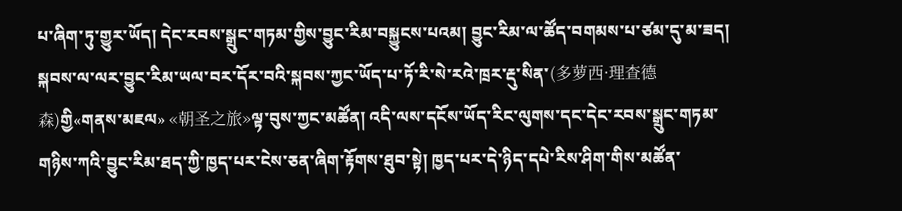པ་ཞིག་ཏུ་གྱུར་ཡོད། དེང་རབས་སྒྲུང་གཏམ་གྱིས་བྱུང་རིམ་བསྐྱུངས་པའམ། བྱུང་རིམ་ལ་ཚོད་བགམས་པ་ཙམ་དུ་མ་ཟད། སྐབས་ལ་ལར་བྱུང་རིམ་ཡལ་བར་དོར་བའི་སྐབས་ཀྱང་ཡོད་པ་ཏོ་རི་སེ་རའེ་ཁྲར་རྡུ་སིན་(多萝西·理查德森)གྱི«གནས་མཇལ» «朝圣之旅»ལྟ་བུས་ཀྱང་མཚོན། འདི་ལས་དངོས་ཡོད་རིང་ལུགས་དང་དེང་རབས་སྒྲུང་གཏམ་གཉིས་ཀའི་བྱུང་རིམ་ཐད་ཀྱི་ཁྱད་པར་ངེས་ཅན་ཞིག་རྟོགས་ཐུབ་སྟེ། ཁྱད་པར་དེ་ཉིད་དཔེ་རིས་ཤིག་གིས་མཚོན་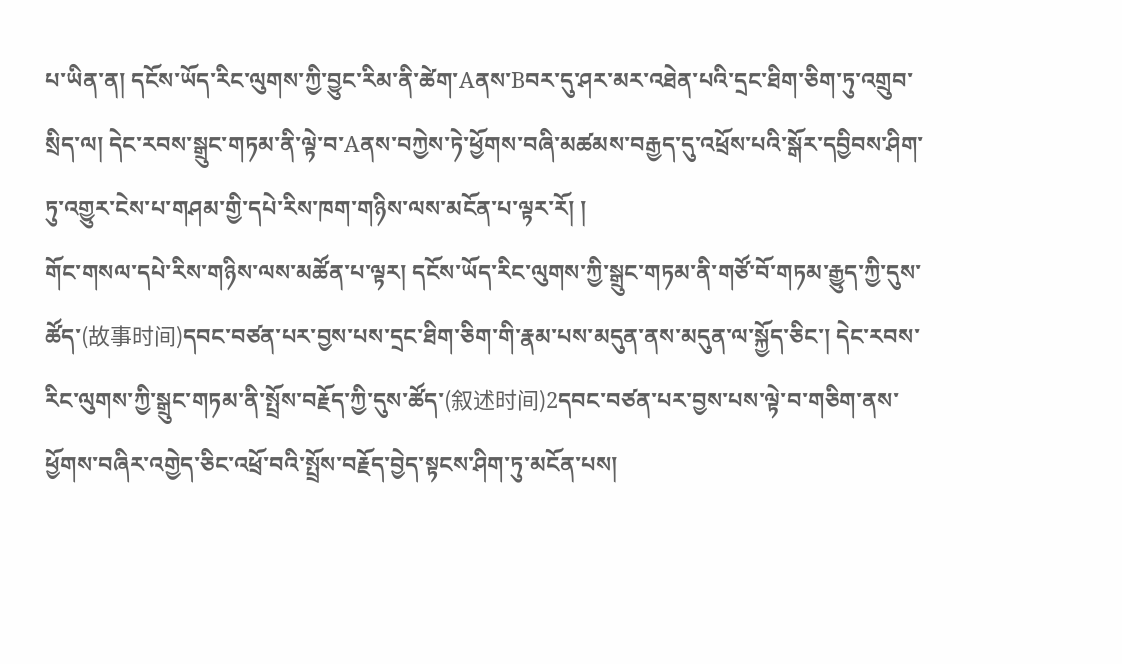པ་ཡིན་ན། དངོས་ཡོད་རིང་ལུགས་ཀྱི་བྱུང་རིམ་ནི་ཚེག་Aནས་Bབར་དུ་ཤར་མར་འཐེན་པའི་དྲང་ཐིག་ཅིག་ཏུ་འགྲུབ་སྲིད་ལ། དེང་རབས་སྒྲུང་གཏམ་ནི་ལྟེ་བ་Aནས་བཀྱེས་ཏེ་ཕྱོགས་བཞི་མཚམས་བརྒྱད་དུ་འཕྲོས་པའི་སྒོར་དབྱིབས་ཤིག་ཏུ་འགྱུར་ངེས་པ་གཤམ་གྱི་དཔེ་རིས་ཁག་གཉིས་ལས་མངོན་པ་ལྟར་རོ། །
གོང་གསལ་དཔེ་རིས་གཉིས་ལས་མཚོན་པ་ལྟར། དངོས་ཡོད་རིང་ལུགས་ཀྱི་སྒྲུང་གཏམ་ནི་གཙོ་བོ་གཏམ་རྒྱུད་ཀྱི་དུས་ཚོད་(故事时间)དབང་བཙན་པར་བྱས་པས་དྲང་ཐིག་ཅིག་གི་རྣམ་པས་མདུན་ནས་མདུན་ལ་སྐྱོད་ཅིང་། དེང་རབས་རིང་ལུགས་ཀྱི་སྒྲུང་གཏམ་ནི་སྤྲོས་བརྗོད་ཀྱི་དུས་ཚོད་(叙述时间)2དབང་བཙན་པར་བྱས་པས་ལྟེ་བ་གཅིག་ནས་ཕྱོགས་བཞིར་འགྱེད་ཅིང་འཕྲོ་བའི་སྤྲོས་བརྗོད་བྱེད་སྟངས་ཤིག་ཏུ་མངོན་པས།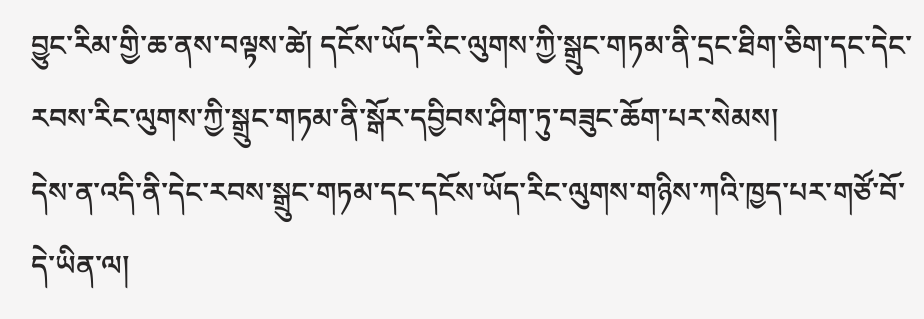བྱུང་རིམ་གྱི་ཆ་ནས་བལྟས་ཚེ། དངོས་ཡོད་རིང་ལུགས་ཀྱི་སྒྲུང་གཏམ་ནི་དྲང་ཐིག་ཅིག་དང་དེང་རབས་རིང་ལུགས་ཀྱི་སྒྲུང་གཏམ་ནི་སྒོར་དབྱིབས་ཤིག་ཏུ་བཟུང་ཆོག་པར་སེམས།
དེས་ན་འདི་ནི་དེང་རབས་སྒྲུང་གཏམ་དང་དངོས་ཡོད་རིང་ལུགས་གཉིས་ཀའི་ཁྱད་པར་གཙོ་བོ་དེ་ཡིན་ལ།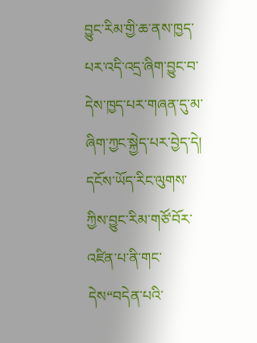བྱུང་རིམ་གྱི་ཆ་ནས་ཁྱད་པར་འདི་འདྲ་ཞིག་བྱུང་བ་དེས་ཁྱད་པར་གཞན་དུ་མ་ཞིག་ཀྱང་སྐྱེད་པར་བྱེད་དེ། དངོས་ཡོད་རིང་ལུགས་ཀྱིས་བྱུང་རིམ་གཙོ་བོར་འཛིན་པ་ནི་གང་དེས“བདེན་པའི་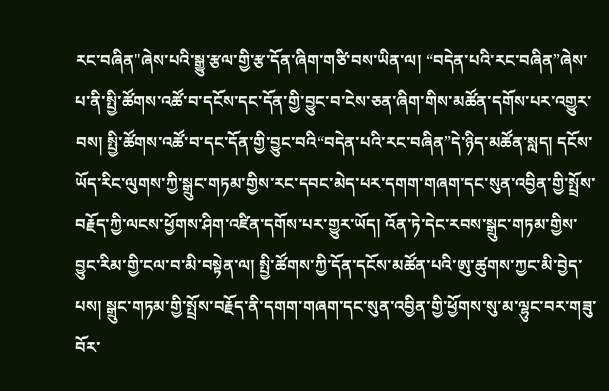རང་བཞིན"ཞེས་པའི་སྒྱུ་རྩལ་གྱི་རྩ་དོན་ཞིག་གཙི་བས་ཡིན་ལ། “བདེན་པའི་རང་བཞིན”ཞེས་པ་ནི་སྤྱི་ཚོགས་འཚོ་བ་དངོས་དང་དོན་གྱི་བྱུང་བ་ངེས་ཅན་ཞིག་གིས་མཚོན་དགོས་པར་འགྱུར་བས། སྤྱི་ཚོགས་འཚོ་བ་དང་དོན་གྱི་བྱུང་བའི“བདེན་པའི་རང་བཞིན”དེ་ཉིད་མཚོན་སླད། དངོས་ཡོད་རིང་ལུགས་ཀྱི་སྒྲུང་གཏམ་གྱིས་རང་དབང་མེད་པར་དགག་གཞག་དང་སུན་འབྱིན་གྱི་སྤྲོས་བརྗོད་ཀྱི་ལངས་ཕྱོགས་ཤིག་འཛིན་དགོས་པར་གྱུར་ཡོད། འོན་ཏེ་དེང་རབས་སྒྲུང་གཏམ་གྱིས་བྱུང་རིམ་གྱི་ངལ་བ་མི་བསྟེན་ལ། སྤྱི་ཚོགས་ཀྱི་དོན་དངོས་མཚོན་པའི་ཨུ་ཚུགས་ཀྱང་མི་བྱེད་པས། སྒྲུང་གཏམ་གྱི་སྤྲོས་བརྗོད་ནི་དགག་གཞག་དང་སུན་འབྱིན་གྱི་ཕྱོགས་སུ་མ་ལྷུང་བར་གཟུ་བོར་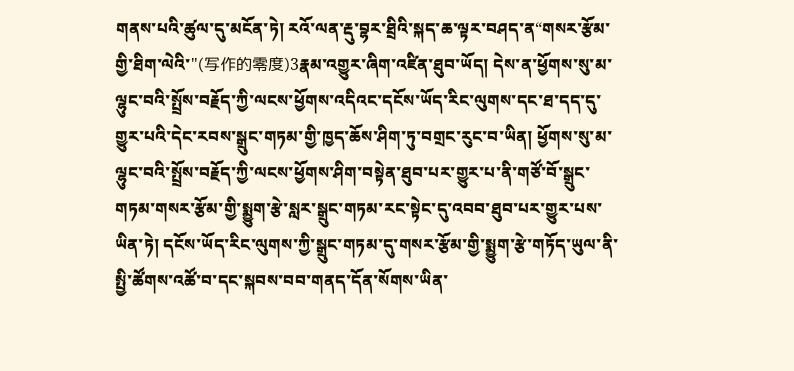གནས་པའི་ཚུལ་དུ་མངོན་ཏེ། རའོ་ལན་རྡུ་བྷར་ཐྲིའི་སྐད་ཆ་ལྟར་བཤད་ན“གསར་རྩོམ་གྱི་ཐིག་ལེའི་"(写作的零度)3རྣམ་འགྱུར་ཞིག་འཛིན་ཐུབ་ཡོད། དེས་ན་ཕྱོགས་སུ་མ་ལྷུང་བའི་སྤྲོས་བརྗོད་ཀྱི་ལངས་ཕྱོགས་འདིའང་དངོས་ཡོད་རིང་ལུགས་དང་ཐ་དད་དུ་གྱུར་པའི་དེང་རབས་སྒྲུང་གཏམ་གྱི་ཁྱད་ཆོས་ཤིག་ཏུ་བགྲང་རུང་བ་ཡིན། ཕྱོགས་སུ་མ་ལྷུང་བའི་སྤྲོས་བརྗོད་ཀྱི་ལངས་ཕྱོགས་ཤིག་བསྟེན་ཐུབ་པར་གྱུར་པ་ནི་གཙོ་བོ་སྒྲུང་གཏམ་གསར་རྩོམ་གྱི་སྨྱུག་རྩེ་སླར་སྒྲུང་གཏམ་རང་སྟེང་དུ་འབབ་ཐུབ་པར་གྱུར་པས་ཡིན་ཏེ། དངོས་ཡོད་རིང་ལུགས་ཀྱི་སྒྲུང་གཏམ་དུ་གསར་རྩོམ་གྱི་སྨྱུག་རྩེ་གཏོད་ཡུལ་ནི་སྤྱི་ཚོགས་འཚོ་བ་དང་སྐབས་བབ་གནད་དོན་སོགས་ཡིན་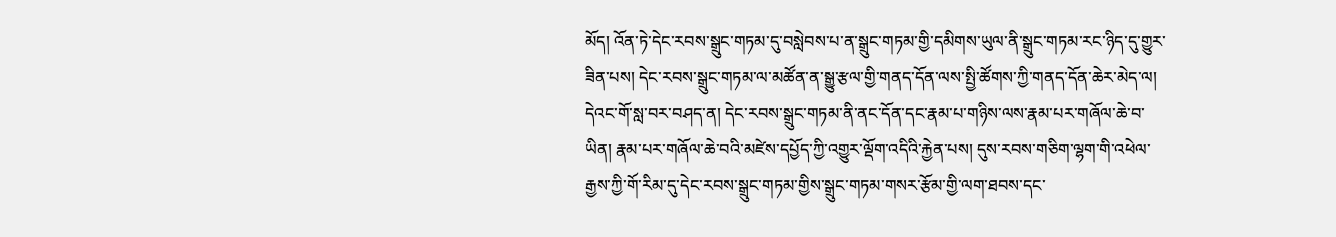མོད། འོན་ཏེ་དེང་རབས་སྒྲུང་གཏམ་དུ་བསླེབས་པ་ན་སྒྲུང་གཏམ་གྱི་དམིགས་ཡུལ་ནི་སྒྲུང་གཏམ་རང་ཉིད་དུ་གྱུར་ཟིན་པས། དེང་རབས་སྒྲུང་གཏམ་ལ་མཚོན་ན་སྒྱུ་རྩལ་གྱི་གནད་དོན་ལས་སྤྱི་ཚོགས་ཀྱི་གནད་དོན་ཆེར་མེད་ལ། དེའང་གོ་སླ་བར་བཤད་ན། དེང་རབས་སྒྲུང་གཏམ་ནི་ནང་དོན་དང་རྣམ་པ་གཉིས་ལས་རྣམ་པར་གཞོལ་ཆེ་བ་ཡིན། རྣམ་པར་གཞོལ་ཆེ་བའི་མཛེས་དཔྱོད་ཀྱི་འགྱུར་ལྡོག་འདིའི་རྐྱེན་པས། དུས་རབས་གཅིག་ལྷག་གི་འཕེལ་རྒྱས་ཀྱི་གོ་རིམ་དུ་དེང་རབས་སྒྲུང་གཏམ་གྱིས་སྒྲུང་གཏམ་གསར་རྩོམ་གྱི་ལག་ཐབས་དང་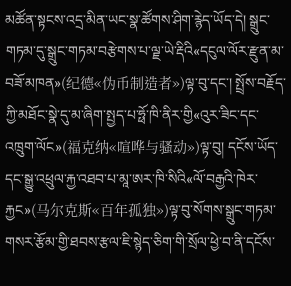མཚོན་སྟངས་འདྲ་མིན་ཡང་སྣ་ཚོགས་ཤིག་རྙེད་ཡོད་དེ། སྒྲུང་གཏམ་དུ་སྒྲུང་གཏམ་བརྩེགས་པ་ལྗ་ཡེ་རྡིའི«དངུལ་ལོར་རྫུན་མ་བཟོ་མཁན»(纪德«伪币制造者»)ལྟ་བུ་དང་། སྤྲོས་བརྗོད་ཀྱི་མཐོང་སྣེ་དུ་མ་ཞིག་སྤྱད་པ་ཧྥོ་ཁི་ནིར་གྱི«འུར་ཟིང་དང་འཁྲུག་ལོང»(福克纳«喧哗与骚动»)ལྟ་བུ། དངོས་ཡོད་དང་སྒྱུ་འཕྲུལ་རྐྱ་འཐབ་པ་མཱ་ཨར་ཁི་སིའི«ལོ་བརྒྱའི་ཁེར་རྐྱང»(马尔克斯«百年孤独»)ལྟ་བུ་སོགས་སྒྲུང་གཏམ་གསར་རྩོམ་གྱི་ཐབས་རྩལ་ཇི་སྙེད་ཅིག་གི་སྲོལ་ཕྱེ་བ་ནི་དངོས་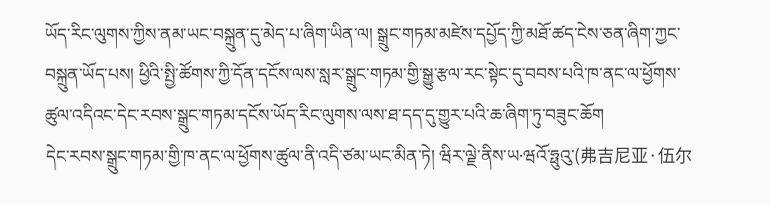ཡོད་རིང་ལུགས་ཀྱིས་ནམ་ཡང་བསྐྲུན་དུ་མེད་པ་ཞིག་ཡིན་ལ། སྒྲུང་གཏམ་མཛེས་དཔྱོད་ཀྱི་མཐོ་ཚད་ངེས་ཅན་ཞིག་ཀྱང་བསྐྲུན་ཡོད་པས། ཕྱིའི་སྤྱི་ཚོགས་ཀྱི་དོན་དངོས་ལས་སླར་སྒྲུང་གཏམ་གྱི་སྒྱུ་རྩལ་རང་སྟེང་དུ་བབས་པའི་ཁ་ནང་ལ་ཕྱོགས་ཚུལ་འདིའང་དེང་རབས་སྒྲུང་གཏམ་དངོས་ཡོད་རིང་ལུགས་ལས་ཐ་དད་དུ་གྱུར་པའི་ཆ་ཞིག་ཏུ་བཟུང་ཆོག
དེང་རབས་སྒྲུང་གཏམ་གྱི་ཁ་ནང་ལ་ཕྱོགས་ཚུལ་ནི་འདི་ཙམ་ཡང་མིན་ཏེ། ཝིར་ལྗེ་ནིས་ཡ·ཝའོ་ཧྥུའུ་(弗吉尼亚·伍尔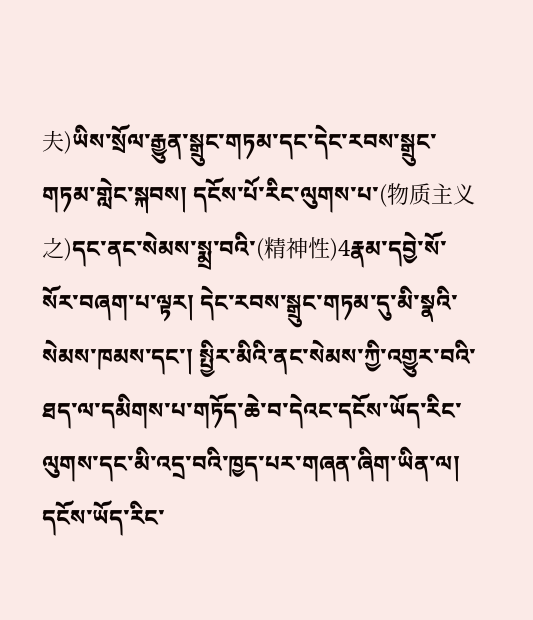夫)ཡིས་སྲོལ་རྒྱུན་སྒྲུང་གཏམ་དང་དེང་རབས་སྒྲུང་གཏམ་གླེང་སྐབས། དངོས་པོ་རིང་ལུགས་པ་(物质主义之)དང་ནང་སེམས་སྨྲ་བའི་(精神性)4རྣམ་དབྱེ་སོ་སོར་བཞག་པ་ལྟར། དེང་རབས་སྒྲུང་གཏམ་དུ་མི་སྣའི་སེམས་ཁམས་དང་། སྤྱིར་མིའི་ནང་སེམས་ཀྱི་འགྱུར་བའི་ཐད་ལ་དམིགས་པ་གཏོད་ཆེ་བ་དེའང་དངོས་ཡོད་རིང་ལུགས་དང་མི་འདྲ་བའི་ཁྱད་པར་གཞན་ཞིག་ཡིན་ལ། དངོས་ཡོད་རིང་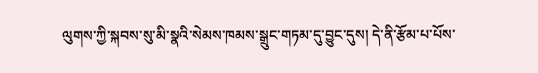ལུགས་ཀྱི་སྐབས་སུ་མི་སྣའི་སེམས་ཁམས་སྒྲུང་གཏམ་དུ་བྱུང་དུས། དེ་ནི་རྩོམ་པ་པོས་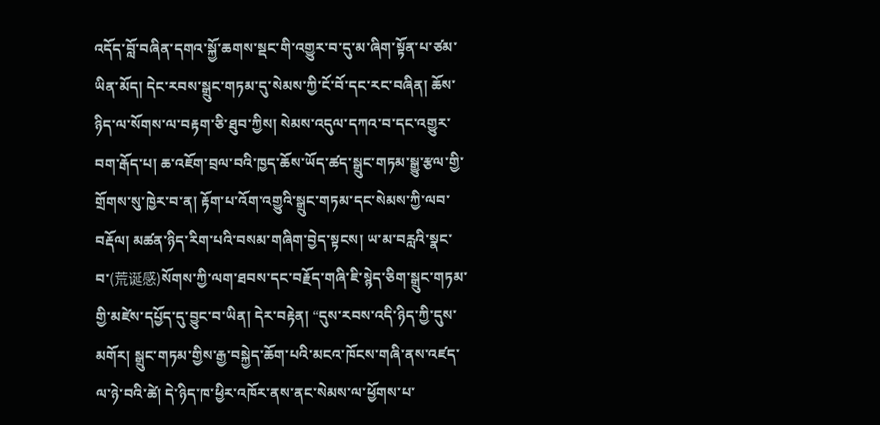འདོད་བློ་བཞིན་དགའ་སྐྱོ་ཆགས་སྡང་གི་འགྱུར་བ་དུ་མ་ཞིག་སྟོན་པ་ཙམ་ཡིན་མོད། དེང་རབས་སྒྲུང་གཏམ་དུ་སེམས་ཀྱི་ངོ་བོ་དང་རང་བཞིན། ཆོས་ཉིད་ལ་སོགས་ལ་བརྟག་ཅི་ཐུབ་ཀྱིས། སེམས་འདུལ་དཀའ་བ་དང་འགྱུར་བག་རྒོད་པ། ཆ་འཇོག་བྲལ་བའི་ཁྱད་ཆོས་ཡོད་ཚད་སྒྲུང་གཏམ་སྒྱུ་རྩལ་གྱི་གྲོགས་སུ་ཁྱེར་བ་ན། རྟོག་པ་འོག་འགྱུའི་སྒྲུང་གཏམ་དང་སེམས་ཀྱི་ལབ་བརྡོལ། མཚན་ཉིད་རིག་པའི་བསམ་གཞིག་བྱེད་སྟངས། ཡ་མ་བརླའི་སྣང་བ་(荒诞感)སོགས་ཀྱི་ལག་ཐབས་དང་བརྗོད་གཞི་ཇི་སྙེད་ཅིག་སྒྲུང་གཏམ་གྱི་མཛེས་དཔྱོད་དུ་བྱུང་བ་ཡིན། དེར་བརྟེན། “དུས་རབས་འདི་ཉིད་ཀྱི་དུས་མགོར། སྒྲུང་གཏམ་གྱིས་རྒྱ་བསྐྱེད་ཆོག་པའི་མངའ་ཁོངས་གཞི་ནས་འཛད་ལ་ཉེ་བའི་ཚེ། དེ་ཉིད་ཁ་ཕྱིར་འཁོར་ནས་ནང་སེམས་ལ་ཕྱོགས་པ་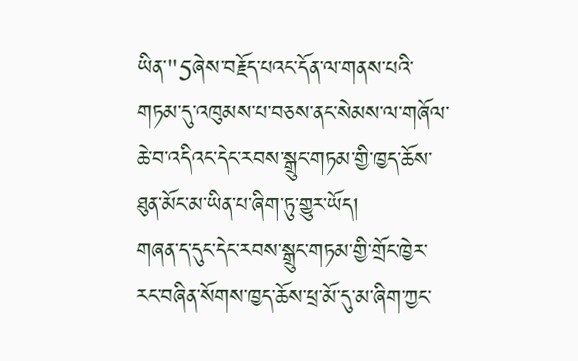ཡིན་"5ཞེས་བརྗོད་པའང་དོན་ལ་གནས་པའི་གཏམ་དུ་འཁུམས་པ་བཅས་ནང་སེམས་ལ་གཞོལ་ཆེ་བ་འདིའང་དེང་རབས་སྒྲུང་གཏམ་གྱི་ཁྱད་ཆོས་ཐུན་མོང་མ་ཡིན་པ་ཞིག་ཏུ་གྱུར་ཡོད།
གཞན་ད་དུང་དེང་རབས་སྒྲུང་གཏམ་གྱི་གྲོང་ཁྱེར་རང་བཞིན་སོགས་ཁྱད་ཆོས་ཕྲ་མོ་དུ་མ་ཞིག་ཀྱང་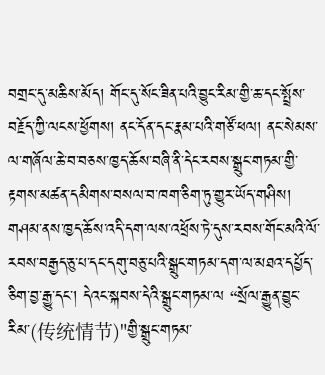བགྲང་དུ་མཆིས་མོད། གོང་དུ་སོང་ཟིན་པའི་བྱུང་རིམ་གྱི་ཆ་དང་སྤྲོས་བརྗོད་ཀྱི་ལངས་ཕྱོགས། ནང་དོན་དང་རྣམ་པའི་གཙོ་ཕལ། ནང་སེམས་ལ་གཞོལ་ཆེ་བ་བཅས་ཁྱད་ཆོས་བཞི་ནི་དེང་རབས་སྒྲུང་གཏམ་གྱི་རྟགས་མཚན་དམིགས་བསལ་བ་ཁག་ཅིག་ཏུ་གྱུར་ཡོད་གཤིས། གཤམ་ནས་ཁྱད་ཆོས་འདི་དག་ལས་འཕྲོས་ཏེ་དུས་རབས་གོང་མའི་ལོ་རབས་བརྒྱད་ཅུ་པ་དང་དགུ་བཅུ་པའི་སྒྲུང་གཏམ་དག་ལ་མཐའ་དཔྱོད་ཅིག་བྱ་རྒྱུ་དང་། དེའང་སྐབས་དེའི་སྒྲུང་གཏམ་ལ “སྲོལ་རྒྱུན་བྱུང་རིམ་(传统情节)"གྱི་སྒྲུང་གཏམ་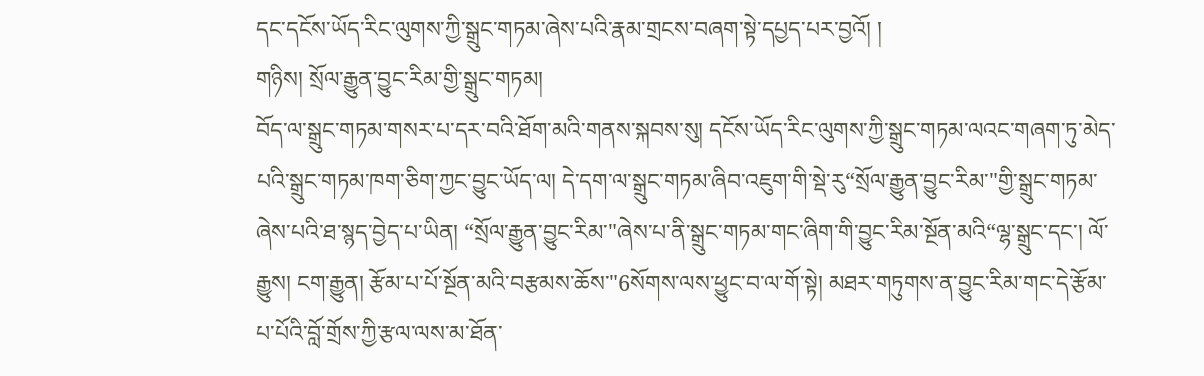དང་དངོས་ཡོད་རིང་ལུགས་ཀྱི་སྒྲུང་གཏམ་ཞེས་པའི་རྣམ་གྲངས་བཞག་སྟེ་དཔྱད་པར་བྱའོ། །
གཉིས། སྲོལ་རྒྱུན་བྱུང་རིམ་གྱི་སྒྲུང་གཏམ།
བོད་ལ་སྒྲུང་གཏམ་གསར་པ་དར་བའི་ཐོག་མའི་གནས་སྐབས་སུ། དངོས་ཡོད་རིང་ལུགས་ཀྱི་སྒྲུང་གཏམ་ལའང་གཞག་ཏུ་མེད་པའི་སྒྲུང་གཏམ་ཁག་ཅིག་ཀྱང་བྱུང་ཡོད་ལ། དེ་དག་ལ་སྒྲུང་གཏམ་ཞིབ་འཇུག་གི་སྡེ་རུ“སྲོལ་རྒྱུན་བྱུང་རིམ་"གྱི་སྒྲུང་གཏམ་ཞེས་པའི་ཐ་སྙད་བྱེད་པ་ཡིན། “སྲོལ་རྒྱུན་བྱུང་རིམ་"ཞེས་པ་ནི་སྒྲུང་གཏམ་གང་ཞིག་གི་བྱུང་རིམ་སྔོན་མའི“ལྷ་སྒྲུང་དང་། ལོ་རྒྱུས། ངག་རྒྱུན། རྩོམ་པ་པོ་སྔོན་མའི་བརྩམས་ཆོས་"6སོགས་ལས་ཕྱུང་བ་ལ་གོ་སྟེ། མཐར་གཏུགས་ན་བྱུང་རིམ་གང་དེ་རྩོམ་པ་པོའི་བློ་གྲོས་ཀྱི་རྩལ་ལས་མ་ཐོན་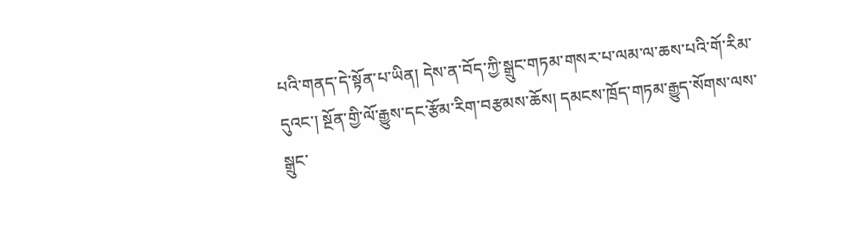པའི་གནད་དེ་སྟོན་པ་ཡིན། དེས་ན་བོད་ཀྱི་སྒྲུང་གཏམ་གསར་པ་ལམ་ལ་ཆས་པའི་གོ་རིམ་དུའང་། སྔོན་གྱི་ལོ་རྒྱུས་དང་རྩོམ་རིག་བརྩམས་ཆོས། དམངས་ཁྲོད་གཏམ་རྒྱུད་སོགས་ལས་སྒྲུང་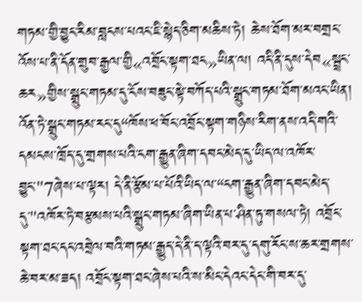གཏམ་གྱི་བྱུང་རིམ་བླངས་པའང་ཇི་སྙེད་ཅིག་མཆིས་ཏེ། ཆེས་ཐོག་མར་བགྲང་འོས་པ་ནི་དོན་གྲུབ་རྒྱལ་གྱི«འབྲོང་སྟག་ཐང»ཡིན་ལ། འདི་ནི་དུས་དེབ«སྦྲང་ཆར»གྱིས་སྒྲུང་གཏམ་དུ་ངོས་བཟུང་སྟེ་བཀོད་པའི་སྒྲུང་གཏམ་ཐོག་མའང་ཡིན། འོན་ཏེ་སྒྲུང་གཏམ་རང་དུ“ཁོས་ཕ་བོང་འབྲོང་སྟག་གཉིས་རིག་ནས་འདི་གའི་དམངས་ཁྲོད་དུ་གྲགས་པའི་ངག་རྒྱུན་ཞིག་དབང་མེད་དུ་ཡིད་ལ་འཁོར་བྱུང་"7ཞེས་པ་ལྟར། དེ་ནི་རྩོམ་པ་པོའི་ཡིད་ལ་“ངག་རྒྱུན་ཞིག་དབང་མེད་དུ་"འཁོར་ཏེ་བརྩམས་པའི་སྒྲུང་གཏམ་ཞིག་ཡིན་པ་ཤིན་ཏུ་གསལ་ཏེ། འབྲོང་སྟག་ཐང་དང་འབྲེལ་བའི་གཏམ་རྒྱུད་དེ་ནི་ད་ལྟའི་བར་དུ་དགུ་རོང་ས་ཆར་གྲགས་ཆེ་བར་མ་ཟད། འབྲོང་སྟག་ཐང་ཞེས་པའི་ས་མིང་དེའང་དེང་གི་བར་དུ་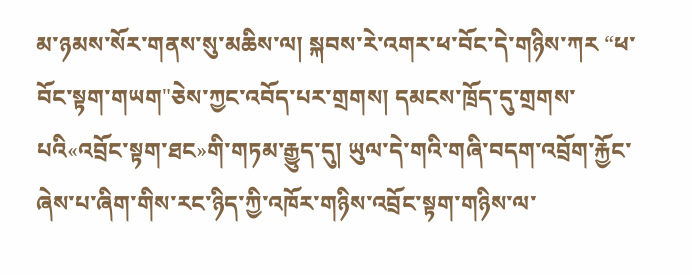མ་ཉམས་སོར་གནས་སུ་མཆིས་ལ། སྐབས་རེ་འགར་ཕ་བོང་དེ་གཉིས་ཀར “ཕ་བོང་སྟག་གཡག"ཅེས་ཀྱང་འབོད་པར་གྲགས། དམངས་ཁྲོད་དུ་གྲགས་པའི«འབྲོང་སྟག་ཐང»གི་གཏམ་རྒྱུད་དུ། ཡུལ་དེ་གའི་གཞི་བདག་འབྲོག་རྐྱོང་ཞེས་པ་ཞིག་གིས་རང་ཉིད་ཀྱི་འཁོར་གཉིས་འབྲོང་སྟག་གཉིས་ལ་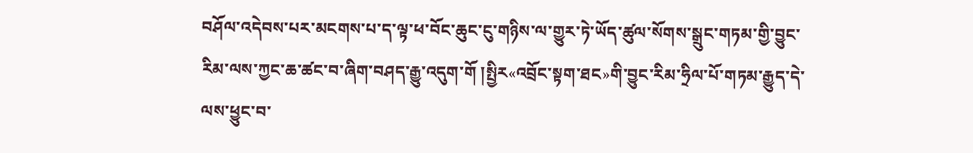བཤོལ་འདེབས་པར་མངགས་པ་ད་ལྟ་ཕ་བོང་ཆུང་ངུ་གཉིས་ལ་གྱུར་ཏེ་ཡོད་ཚུལ་སོགས་སྒྲུང་གཏམ་གྱི་བྱུང་རིམ་ལས་ཀྱང་ཆ་ཚང་བ་ཞིག་བཤད་རྒྱུ་འདུག་གོ །སྤྱིར«འབྲོང་སྟག་ཐང»གི་བྱུང་རིམ་ཧྲིལ་པོ་གཏམ་རྒྱུད་དེ་ལས་ཕྱུང་བ་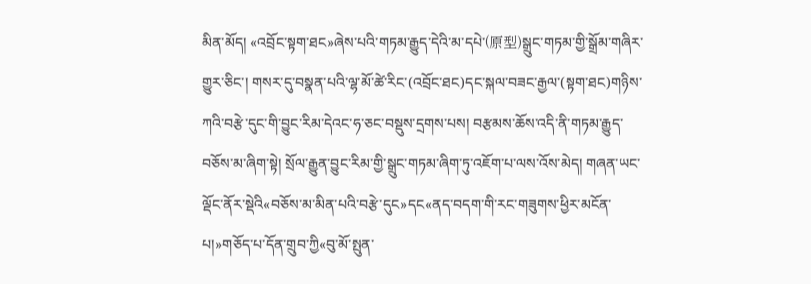མིན་མོད། «འབྲོང་སྟག་ཐང»ཞེས་པའི་གཏམ་རྒྱུད་དེའི་མ་དཔེ་(原型)སྒྲུང་གཏམ་གྱི་སྒྲོམ་གཞིར་གྱུར་ཅིང་། གསར་དུ་བསྣན་པའི་ལྷ་མོ་ཚེ་རིང་(འབྲོང་ཐང)དང་སྐལ་བཟང་རྒྱལ་(སྟག་ཐང)གཉིས་ཀའི་བརྩེ་དུང་གི་བྱུང་རིམ་དེའང་ཧ་ཅང་བསྡུས་དྲགས་པས། བརྩམས་ཆོས་འདི་ནི་གཏམ་རྒྱུད་བཅོས་མ་ཞིག་སྟེ། སྲོལ་རྒྱུན་བྱུང་རིམ་གྱི་སྒྲུང་གཏམ་ཞིག་ཏུ་འཇོག་པ་ལས་འོས་མེད། གཞན་ཡང་ལྡོང་ནོར་སྡེའི«བཅོས་མ་མིན་པའི་བརྩེ་དུང»དང«ནད་བདག་གི་རང་གཟུགས་ཕྱིར་མངོན་པ།»གཅོད་པ་དོན་གྲུབ་ཀྱི«བུ་མོ་སྤུན་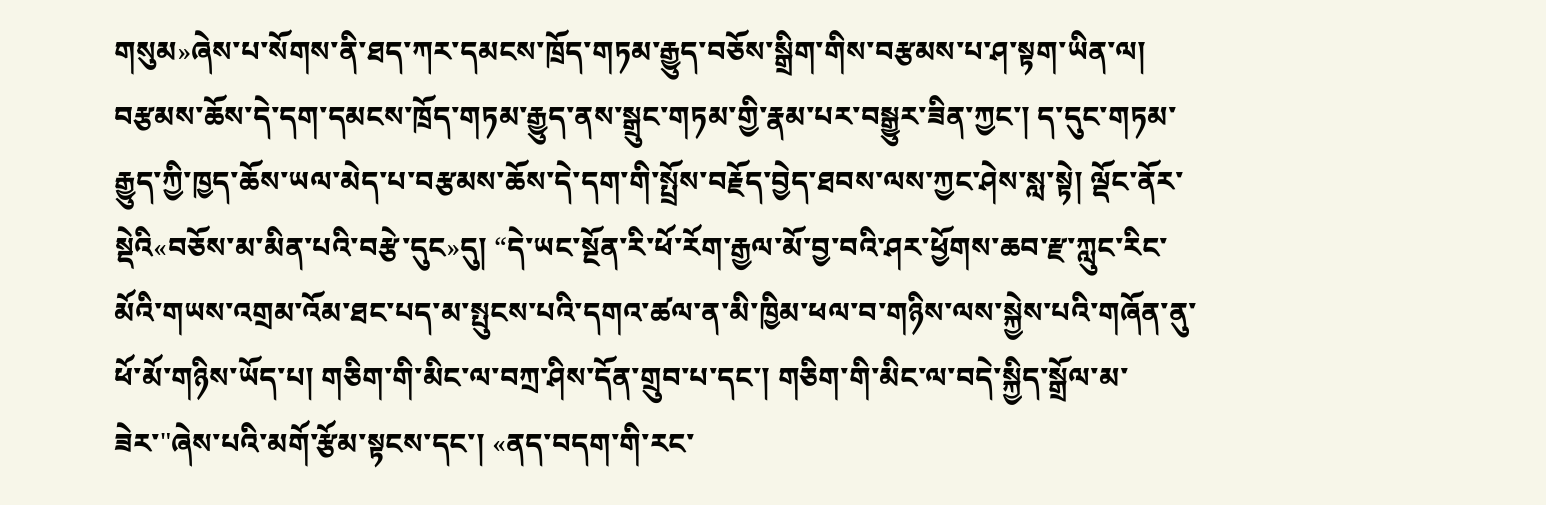གསུམ»ཞེས་པ་སོགས་ནི་ཐད་ཀར་དམངས་ཁྲོད་གཏམ་རྒྱུད་བཅོས་སྒྲིག་གིས་བརྩམས་པ་ཤ་སྟག་ཡིན་ལ། བརྩམས་ཆོས་དེ་དག་དམངས་ཁྲོད་གཏམ་རྒྱུད་ནས་སྒྲུང་གཏམ་གྱི་རྣམ་པར་བསྒྱུར་ཟིན་ཀྱང་། ད་དུང་གཏམ་རྒྱུད་ཀྱི་ཁྱད་ཆོས་ཡལ་མེད་པ་བརྩམས་ཆོས་དེ་དག་གི་སྤྲོས་བརྗོད་བྱེད་ཐབས་ལས་ཀྱང་ཤེས་སླ་སྟེ། ལྡོང་ནོར་སྡེའི«བཅོས་མ་མིན་པའི་བརྩེ་དུང»དུ། “དེ་ཡང་སྔོན་རི་ཕོ་རོག་རྒྱལ་མོ་བྱ་བའི་ཤར་ཕྱོགས་ཆབ་རྫ་ཀླུང་རིང་མོའི་གཡས་འགྲམ་འོམ་ཐང་པད་མ་སྤུངས་པའི་དགའ་ཚལ་ན་མི་ཁྱིམ་ཕལ་བ་གཉིས་ལས་སྐྱེས་པའི་གཞོན་ནུ་ཕོ་མོ་གཉིས་ཡོད་པ། གཅིག་གི་མིང་ལ་བཀྲ་ཤིས་དོན་གྲུབ་པ་དང་། གཅིག་གི་མིང་ལ་བདེ་སྐྱིད་སྒྲོལ་མ་ཟེར་"ཞེས་པའི་མགོ་རྩོམ་སྟངས་དང་། «ནད་བདག་གི་རང་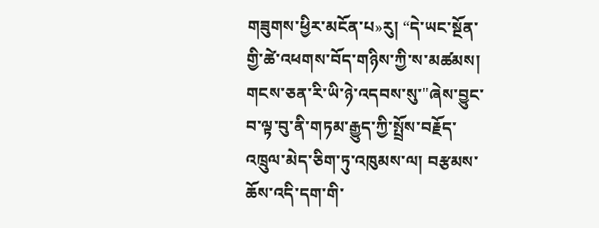གཟུགས་ཕྱིར་མངོན་པ»རུ། “དེ་ཡང་སྔོན་གྱི་ཚེ་འཕགས་བོད་གཉིས་ཀྱི་ས་མཚམས། གངས་ཅན་རི་ཡི་ཉེ་འདབས་སུ་"ཞེས་བྱུང་བ་ལྟ་བུ་ནི་གཏམ་རྒྱུད་ཀྱི་སྤྲོས་བརྗོད་འཁྲུལ་མེད་ཅིག་ཏུ་འཁུམས་ལ། བརྩམས་ཆོས་འདི་དག་གི་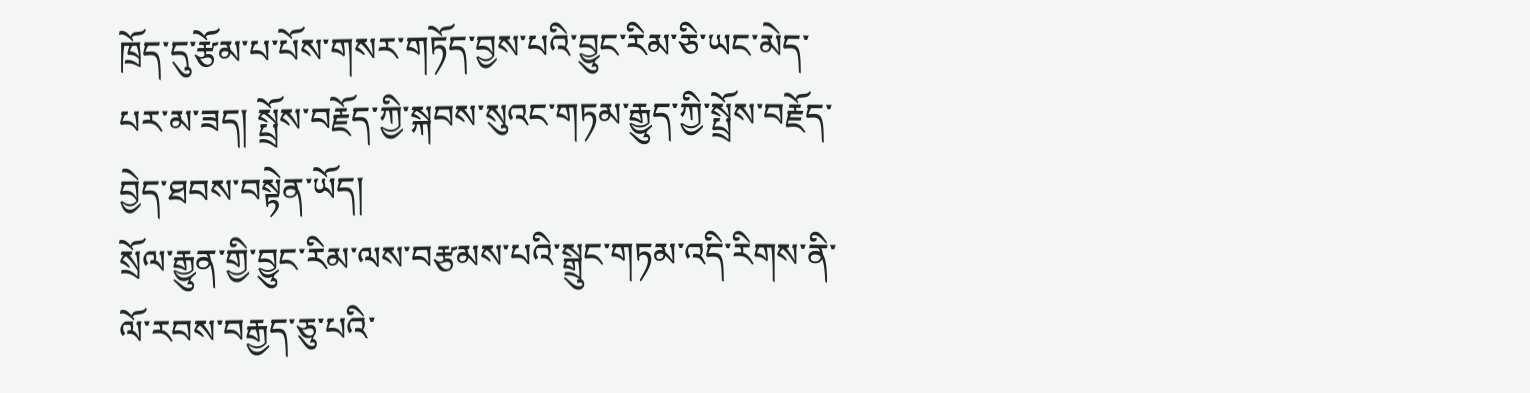ཁྲོད་དུ་རྩོམ་པ་པོས་གསར་གཏོད་བྱས་པའི་བྱུང་རིམ་ཅི་ཡང་མེད་པར་མ་ཟད། སྤྲོས་བརྗོད་ཀྱི་སྐབས་སུའང་གཏམ་རྒྱུད་ཀྱི་སྤྲོས་བརྗོད་བྱེད་ཐབས་བསྟེན་ཡོད།
སྲོལ་རྒྱུན་གྱི་བྱུང་རིམ་ལས་བརྩམས་པའི་སྒྲུང་གཏམ་འདི་རིགས་ནི་ལོ་རབས་བརྒྱད་ཅུ་པའི་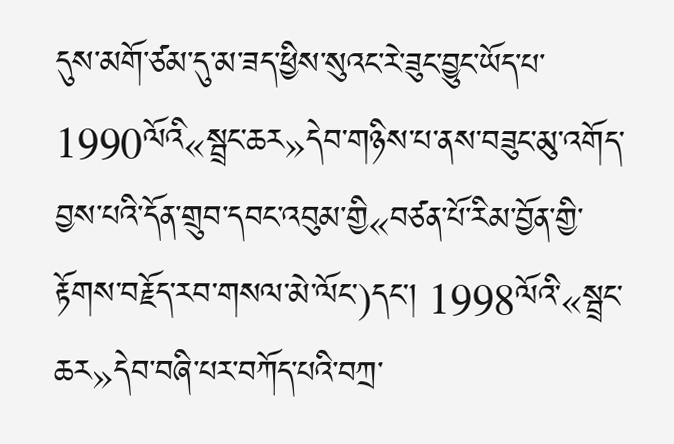དུས་མགོ་ཙམ་དུ་མ་ཟད་ཕྱིས་སུའང་རེ་ཟུང་བྱུང་ཡོད་པ་1990ལོའི«སྦྲང་ཆར»དེབ་གཉིས་པ་ནས་བཟུང་མུ་འགོད་བྱས་པའི་དོན་གྲུབ་དབང་འབུམ་གྱི«བཙན་པོ་རིམ་བྱོན་གྱི་རྟོགས་བརྗོད་རབ་གསལ་མེ་ལོང་)དང་། 1998ལོའི་«སྦྲང་
ཆར»དེབ་བཞི་པར་བཀོད་པའི་བཀྲ་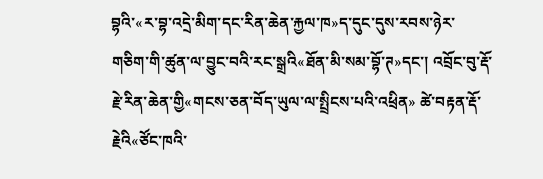བྷའི་«ར་བྷ་འདྲེ་མིག་དང་རིན་ཆེན་རྐྱལ་ཁ»ད་དུང་དུས་རབས་ཉེར་གཅིག་གི་ཚུན་ལ་བྱུང་བའི་རང་སྒྲའི«ཐོན་མི་སམ་བྷོ་ཊ»དང་། འབྲོང་བུ་རྡོ་རྗེ་རིན་ཆེན་གྱི«གངས་ཅན་བོད་ཡུལ་ལ་སྤྲིངས་པའི་འཕྲིན» ཚེ་བརྟན་རྡོ་རྗེའི«ཙོང་ཁའི་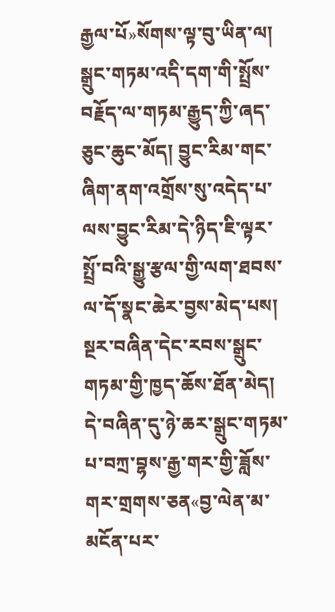རྒྱལ་པོ»སོགས་ལྟ་བུ་ཡིན་ལ། སྒྲུང་གཏམ་འདི་དག་གི་སྤྲོས་བརྗོད་ལ་གཏམ་རྒྱུད་ཀྱི་ཞད་ཅུང་ཆུང་མོད། བྱུང་རིམ་གང་ཞིག་ནག་འགྲོས་སུ་འདེད་པ་ལས་བྱུང་རིམ་དེ་ཉིད་ཇི་ལྟར་སྤྲོ་བའི་སྒྱུ་རྩལ་གྱི་ལག་ཐབས་ལ་དོ་སྣང་ཆེར་བྱས་མེད་པས། སྔར་བཞིན་དེང་རབས་སྒྲུང་གཏམ་གྱི་ཁྱད་ཆོས་ཐོན་མེད། དེ་བཞིན་དུ་ཉེ་ཆར་སྒྲུང་གཏམ་པ་བཀྲ་བྷས་རྒྱ་གར་གྱི་ཟློས་གར་གྲགས་ཅན«བྱ་ལེན་མ་མངོན་པར་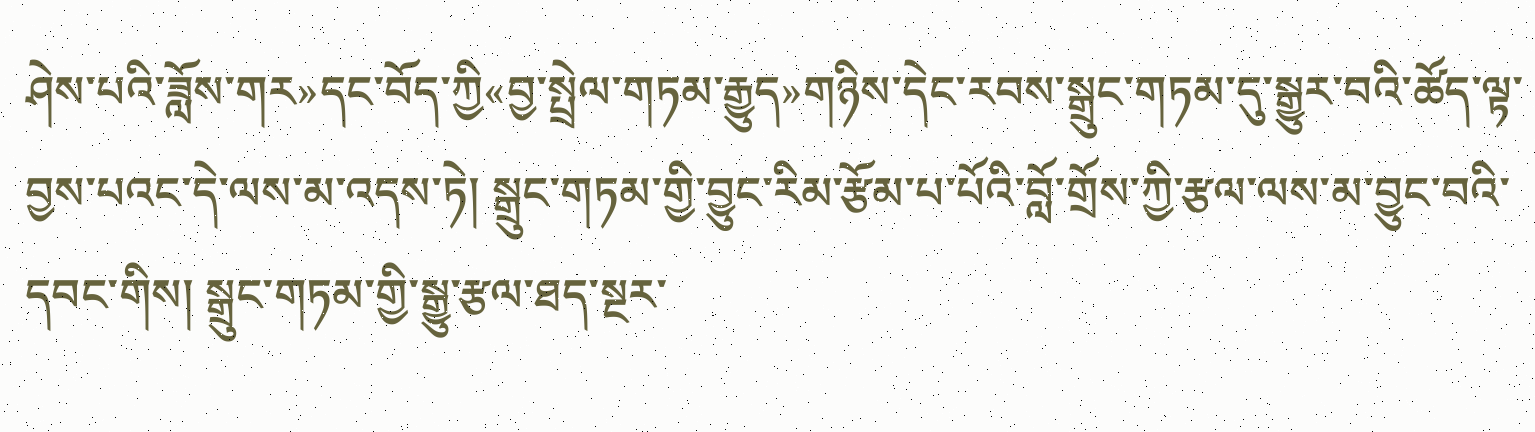ཤེས་པའི་ཟློས་གར»དང་བོད་ཀྱི«བྱ་སྤྲེལ་གཏམ་རྒྱུད»གཉིས་དེང་རབས་སྒྲུང་གཏམ་དུ་སྒྱུར་བའི་ཚོད་ལྟ་བྱས་པའང་དེ་ལས་མ་འདས་ཏེ། སྒྲུང་གཏམ་གྱི་བྱུང་རིམ་རྩོམ་པ་པོའི་བློ་གྲོས་ཀྱི་རྩལ་ལས་མ་བྱུང་བའི་དབང་གིས། སྒྲུང་གཏམ་གྱི་སྒྱུ་རྩལ་ཐད་སྔར་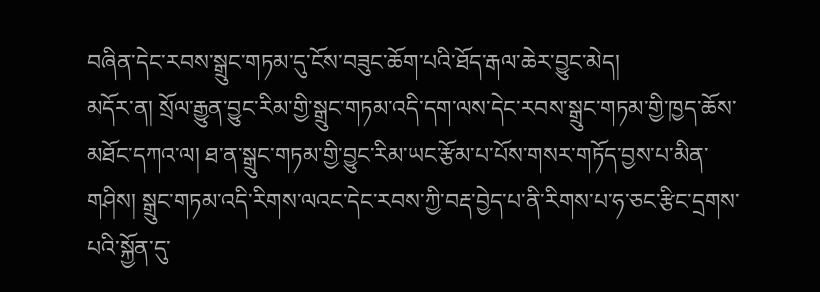བཞིན་དེང་རབས་སྒྲུང་གཏམ་དུ་ངོས་བཟུང་ཆོག་པའི་ཐོད་རྒལ་ཆེར་བྱུང་མེད།
མདོར་ན། སྲོལ་རྒྱུན་བྱུང་རིམ་གྱི་སྒྲུང་གཏམ་འདི་དག་ལས་དེང་རབས་སྒྲུང་གཏམ་གྱི་ཁྱད་ཆོས་མཐོང་དཀའ་ལ། ཐ་ན་སྒྲུང་གཏམ་གྱི་བྱུང་རིམ་ཡང་རྩོམ་པ་པོས་གསར་གཏོད་བྱས་པ་མིན་གཤིས། སྒྲུང་གཏམ་འདི་རིགས་ལའང་དེང་རབས་ཀྱི་བརྡ་བྱེད་པ་ནི་རིགས་པ་ཧ་ཅང་རྩིང་དྲགས་པའི་སྐྱོན་དུ་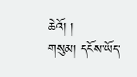ཆེའོ། །
གསུམ། དངོས་ཡོད་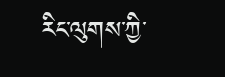རིང་ལུགས་ཀྱི་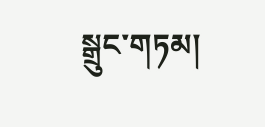སྒྲུང་གཏམ།